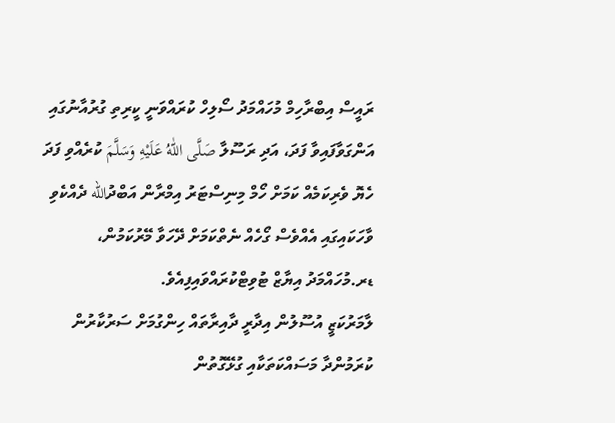ރައީސް އިބްރާހިމް މުހައްމަދު ސޯލިހް ކުރައްވަނީ ކީރިތި ގުރުއާނުގައި އަންގަވާފައިވާ ފަދަ، އަދި ރަސޫލާ صَلَّى اللّٰهُ عَلَيْهِ وَسَلَّمَ ކުރެއްވި ފަދަ ހެޔޮ ވެރިކަމެއް ކަމަށް ހޯމް މިނިސްޓަރު އިމްރާން އަބްދުالله ދެއްކެވި ވާހަކައިގައި އެއްވެސް ގޯހެއް ނެތްކަމަށް ދޭހަވާ މޭރުކަމުން، ޑރ.މުހައްމަދު އިޔާޒް ޓުވިޓްކުރައްވައިފިއެވެ.
ލާމަރުކަޒީ އުސޫލުން އިދާރީ ދާއިރާތައް ހިންގުމަށް ސަރުކާރުން ކުރަމުންދާ މަސައްކަތަކާއި ގުޅޭގޮތުން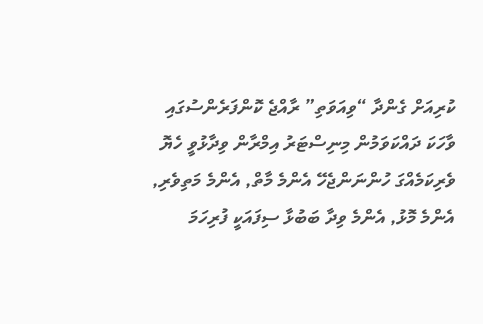ކުރިއަށް ގެންދާ “ވިއަވަތި” ރާއްޖެ ކޮންފަރެންސުގައި ވާހަކަ ދައްކަވަމުން މިނިސްޓަރު އިމްރާން ވިދާޅުވީ ހެޔޮ ވެރިކަމެއްގަ ހުންނަންޖެހޭ އެންމެ މާތް, އެންމެ މަތިވެރި, އެންމެ މޮޅު, އެންމެ ވިދާ ބަބުޅާ ސިފައަކީ ފުރިހަމަ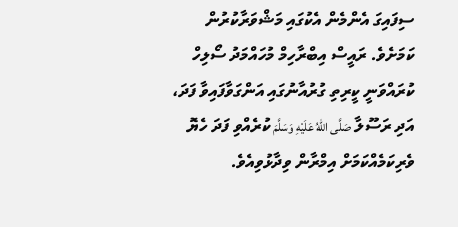ސިފައިގަ އެންމެން އެކުގައި މަޝްވަރާކުރުން ކަމަށެވެ. ރައީސް އިބްރާހިމް މުހައްމަދު ސޯލިހް ކުރައްވަނީ ކީރިތި ގުރުއާނުގައި އަންގަވާފައިވާ ފަދަ، އަދި ރަސޫލާ صَلَّى اللّٰهُ عَلَيْهِ وَسَلَّمَ ކުރެއްވި ފަދަ ހެޔޮ ވެރިކަމެއްކަމަށް އިމްރާން ވިދާޅުވިއެވެ.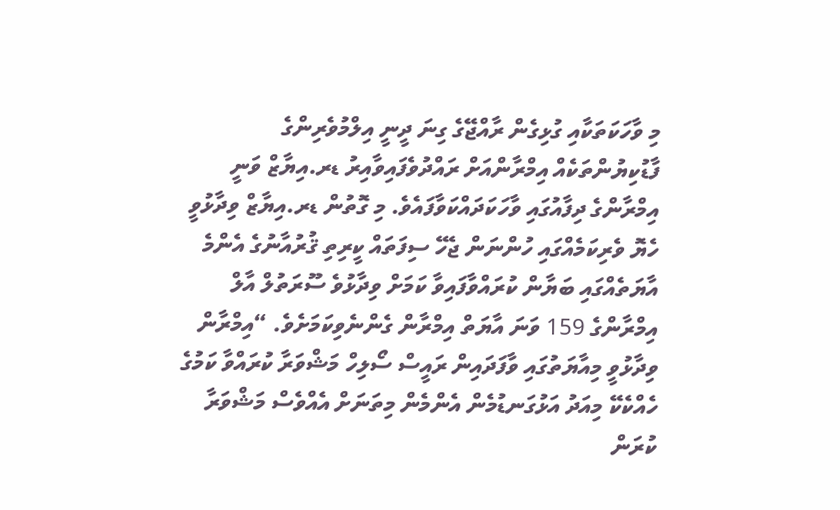މި ވާހަކަތަކާއި ގުޅިގެން ރާއްޖޭގެ ގިނަ ދީނީ އިލްމުވެރިންގެ ފާޑުކިޔުންތަކެއް އިމްރާންއަށް ރައްދުވެފައިވާއިރު ޑރ.އިޔާޒް ވަނީ އިމްރާންގެ ދިފާއުގައި ވާހަކަދައްކަވާފައެވެ. މި ގޮތުން ޑރ.އިޔާޒް ވިދާޅުވީ ހެޔޮ ވެރިކަމެއްގައި ހުންނަން ޖެހޭ ސިފަތައް ކީރިތި ޤުރުއާނުގެ އެންމެ އާޔަތެއްގައި ބަޔާން ކުރައްވާފައިވާ ކަމަށް ވިދާޅުވެ ސޫރަތުލް އާލް އިމްރާންގެ 159 ވަނަ އާޔަތް އިމްރާން ގެންނެވިކަމަށެވެ. “އިމްރާން ވިދާޅުވީ މިއާޔަތުގައި ވާފަދައިން ރައީސް ސޯލިހް މަޝްވަރާ ކުރައްވާ ކަމުގެ ހެއްކެކޭ މިއަދު އަޅުގަނޑުމެން އެންމެން މިތަނަށް އެއްވެސް މަޝްވަރާ ކުރަން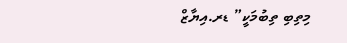މިތިބި ތިބުމަކީ” ޑރ.އިޔާޒް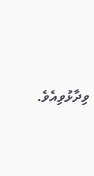ވިދާޅުވިއެވެ.